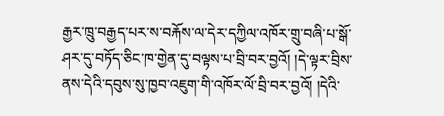རྒྱར་ཁྲུ་བརྒྱད་པར་ས་བརྐོས་ལ་དེར་དཀྱིལ་འཁོར་གྲུ་བཞི་པ་སྒོ་ཤར་དུ་བཏོད་ཅིང་ཁ་གྱེན་དུ་བལྟས་པ་བྲི་བར་བྱའོ། །དེ་ལྟར་བྲིས་ནས་དེའི་དབུས་སུ་ཁྱབ་འཇུག་གི་འཁོར་ལོ་བྲི་བར་བྱའོ། །དེའི་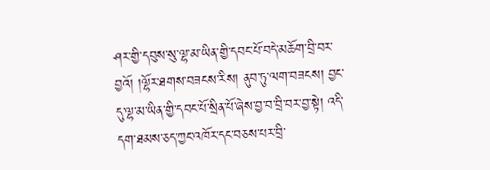ཤར་གྱི་དབུས་སུ་ལྷ་མ་ཡིན་གྱི་དབང་པོ་བདེ་མཆོག་བྲི་བར་བྱའོ། །ལྷོར་ཐགས་བཟངས་རིས། ནུབ་ཏུ་ལག་བཟངས། བྱང་དུ་ལྷ་མ་ཡིན་གྱི་དབང་པོ་སྲིན་པོ་ཞེས་བྱ་བ་བྲི་བར་བྱ་སྟེ། འདི་དག་ཐམས་ཅད་ཀྱང་འཁོར་དང་བཅས་པར་བྲི་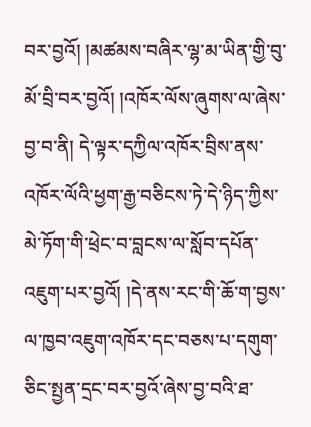བར་བྱའོ། །མཚམས་བཞིར་ལྷ་མ་ཡིན་གྱི་བུ་མོ་བྲི་བར་བྱའོ། །འཁོར་ལོས་ཞུགས་ལ་ཞེས་བྱ་བ་ནི། དེ་ལྟར་དཀྱིལ་འཁོར་བྲིས་ནས་འཁོར་ལོའི་ཕྱག་རྒྱ་བཅིངས་ཏེ་དེ་ཉིད་ཀྱིས་མེ་ཏོག་གི་ཕྲེང་བ་བླངས་ལ་སློབ་དཔོན་འཇུག་པར་བྱའོ། །དེ་ནས་རང་གི་ཆོ་ག་བྱས་ལ་ཁྱབ་འཇུག་འཁོར་དང་བཅས་པ་དགུག་ཅིང་སྤྱན་དྲང་བར་བྱའོ་ཞེས་བྱ་བའི་ཐ་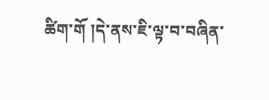ཚིག་གོ །དེ་ནས་ཇི་ལྟ་བ་བཞིན་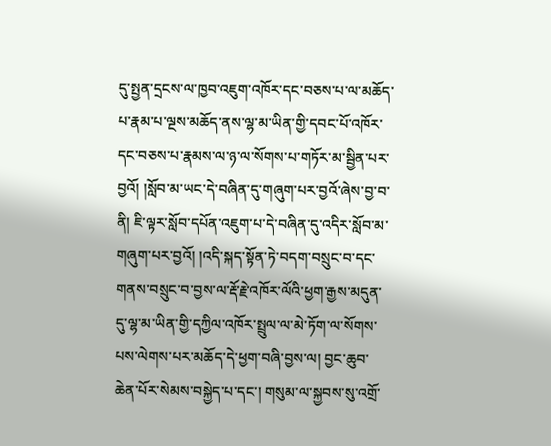དུ་སྤྱན་དྲངས་ལ་ཁྱབ་འཇུག་འཁོར་དང་བཅས་པ་ལ་མཆོད་པ་རྣམ་པ་ལྔས་མཆོད་ནས་ལྷ་མ་ཡིན་གྱི་དབང་པོ་འཁོར་དང་བཅས་པ་རྣམས་ལ་ཉ་ལ་སོགས་པ་གཏོར་མ་སྦྱིན་པར་བྱའོ། །སློབ་མ་ཡང་དེ་བཞིན་དུ་གཞུག་པར་བྱའོ་ཞེས་བྱ་བ་ནི། ཇི་ལྟར་སློབ་དཔོན་འཇུག་པ་དེ་བཞིན་དུ་འདིར་སློབ་མ་གཞུག་པར་བྱའོ། །འདི་སྐད་སྟོན་ཏེ་བདག་བསྲུང་བ་དང་གནས་བསྲུང་བ་བྱས་ལ་རྡོ་རྗེ་འཁོར་ལོའི་ཕྱག་རྒྱས་མདུན་དུ་ལྷ་མ་ཡིན་གྱི་དཀྱིལ་འཁོར་སྤྲུལ་ལ་མེ་ཏོག་ལ་སོགས་པས་ལེགས་པར་མཆོད་དེ་ཕྱག་བཞི་བྱས་ལ། བྱང་ཆུབ་ཆེན་པོར་སེམས་བསྐྱེད་པ་དང་། གསུམ་ལ་སྐྱབས་སུ་འགྲོ་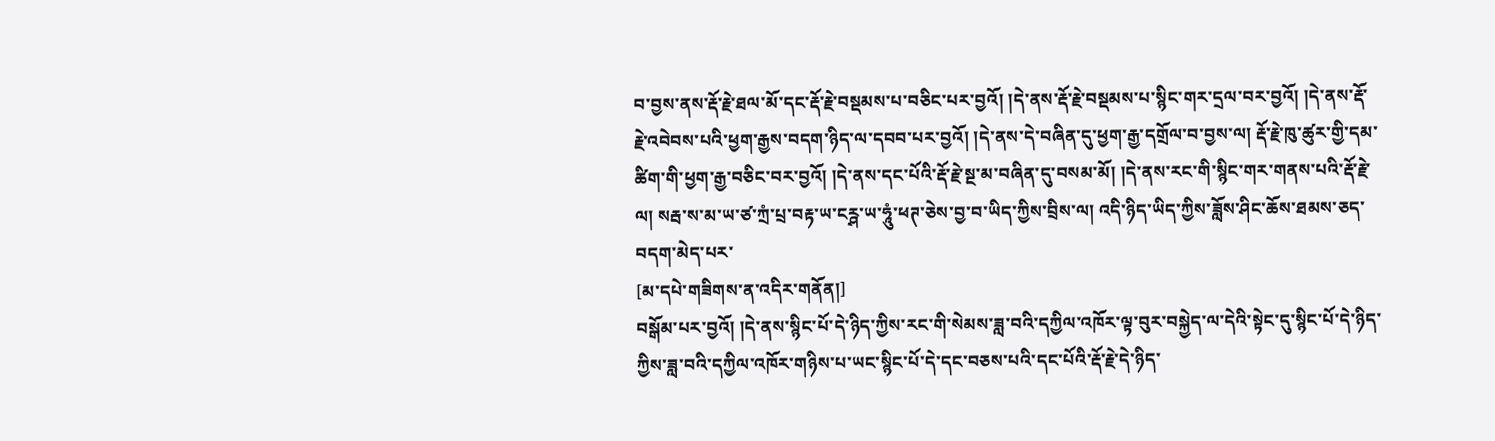བ་བྱས་ནས་རྡོ་རྗེ་ཐལ་མོ་དང་རྡོ་རྗེ་བསྡམས་པ་བཅིང་པར་བྱའོ། །དེ་ནས་རྡོ་རྗེ་བསྡམས་པ་སྙིང་གར་དྲལ་བར་བྱའོ། །དེ་ནས་རྡོ་རྗེ་འབེབས་པའི་ཕྱག་རྒྱས་བདག་ཉིད་ལ་དབབ་པར་བྱའོ། །དེ་ནས་དེ་བཞིན་དུ་ཕྱག་རྒྱ་དགྲོལ་བ་བྱས་ལ། རྡོ་རྗེ་ཁུ་ཚུར་གྱི་དམ་ཚིག་གི་ཕྱག་རྒྱ་བཅིང་བར་བྱའོ། །དེ་ནས་དང་པོའི་རྡོ་རྗེ་སྔ་མ་བཞིན་དུ་བསམ་མོ། །དེ་ནས་རང་གི་སྙིང་གར་གནས་པའི་རྡོ་རྗེ་ལ། སརྦ་ས་མ་ཡ་ཙ་ཀྲཾ་པྲ་བརྟ་ཡ་ངཪྴ་ཡ་ཧཱུཾ་ཕཊ་ཅེས་བྱ་བ་ཡིད་ཀྱིས་བྲིས་ལ། འདི་ཉིད་ཡིད་ཀྱིས་ཟློས་ཤིང་ཆོས་ཐམས་ཅད་བདག་མེད་པར་
[མ་དཔེ་གཟིགས་ན་འདིར་གནོན།]
བསྒོམ་པར་བྱའོ། །དེ་ནས་སྙིང་པོ་དེ་ཉིད་ཀྱིས་རང་གི་སེམས་ཟླ་བའི་དཀྱིལ་འཁོར་ལྟ་བུར་བསྐྱེད་ལ་དེའི་སྟེང་དུ་སྙིང་པོ་དེ་ཉིད་ཀྱིས་ཟླ་བའི་དཀྱིལ་འཁོར་གཉིས་པ་ཡང་སྙིང་པོ་དེ་དང་བཅས་པའི་དང་པོའི་རྡོ་རྗེ་དེ་ཉིད་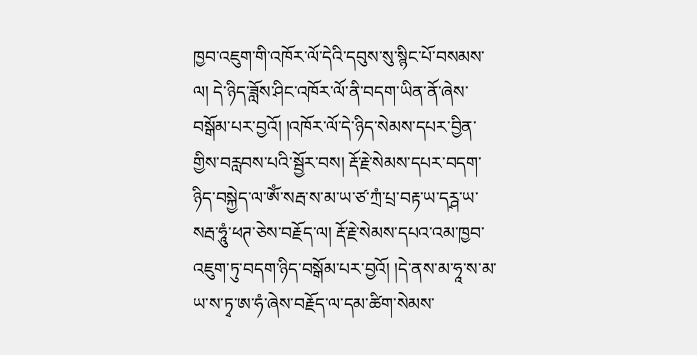ཁྱབ་འཇུག་གི་འཁོར་ལོ་དེའི་དབུས་སུ་སྙིང་པོ་བསམས་ལ། དེ་ཉིད་ཟློས་ཤིང་འཁོར་ལོ་ནི་བདག་ཡིན་ནོ་ཞེས་བསྒོམ་པར་བྱའོ། །འཁོར་ལོ་དེ་ཉིད་སེམས་དཔར་བྱིན་གྱིས་བརླབས་པའི་སྦྱོར་བས། རྡོ་རྗེ་སེམས་དཔར་བདག་ཉིད་བསྐྱེད་ལ་ཨོཾ་སརྦ་ས་མ་ཡ་ཙ་ཀྲཾ་པྲ་བརྟ་ཡ་དཪྴ་ཡ་སརྦ་ཧཱུཾ་ཕཊ་ཅེས་བརྗོད་ལ། རྡོ་རྗེ་སེམས་དཔའ་འམ་ཁྱབ་འཇུག་ཏུ་བདག་ཉིད་བསྒོམ་པར་བྱའོ། །དེ་ནས་མ་ཧཱ་ས་མ་ཡ་ས་ཏྭ་ཨ་ཧཾ་ཞེས་བརྗོད་ལ་དམ་ཚིག་སེམས་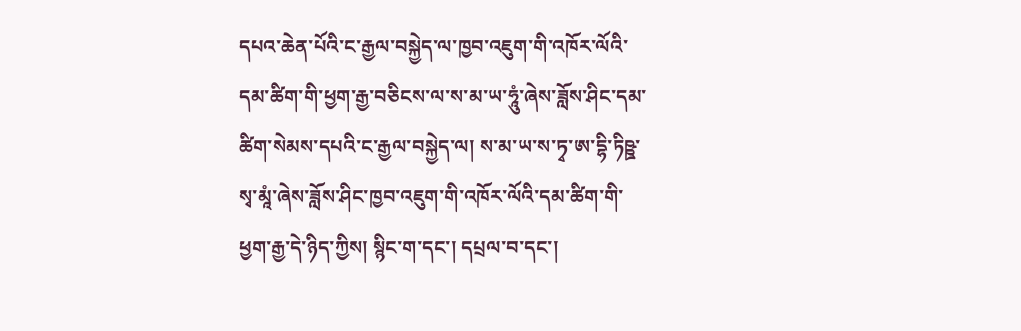དཔའ་ཆེན་པོའི་ང་རྒྱལ་བསྐྱེད་ལ་ཁྱབ་འཇུག་གི་འཁོར་ལོའི་དམ་ཚིག་གི་ཕྱག་རྒྱ་བཅིངས་ལ་ས་མ་ཡ་ཧཱུཾ་ཞེས་ཟློས་ཤིང་དམ་ཚིག་སེམས་དཔའི་ང་རྒྱལ་བསྐྱེད་ལ། ས་མ་ཡ་ས་ཏྭ་ཨ་དྷི་ཏིཥྛ་སྭ་མཱཾ་ཞེས་ཟློས་ཤིང་ཁྱབ་འཇུག་གི་འཁོར་ལོའི་དམ་ཚིག་གི་ཕྱག་རྒྱ་དེ་ཉིད་ཀྱིས། སྙིང་ག་དང་། དཔྲལ་བ་དང་།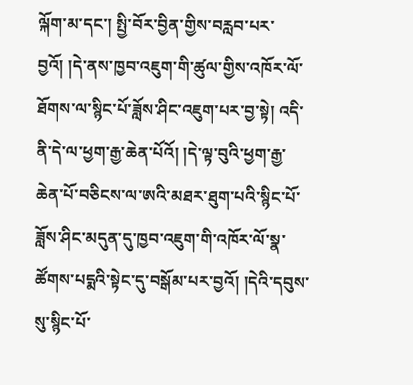ལྐོག་མ་དང་། སྤྱི་བོར་བྱིན་གྱིས་བརླབ་པར་བྱའོ། །དེ་ནས་ཁྱབ་འཇུག་གི་ཚུལ་གྱིས་འཁོར་ལོ་ཐོགས་ལ་སྙིང་པོ་ཟློས་ཤིང་འཇུག་པར་བྱ་སྟེ། འདི་ནི་དེ་ལ་ཕྱག་རྒྱ་ཆེན་པོའོ། །དེ་ལྟ་བུའི་ཕྱག་རྒྱ་ཆེན་པོ་བཅིངས་ལ་ཨའི་མཐར་ཐུག་པའི་སྙིང་པོ་ཟློས་ཤིང་མདུན་དུ་ཁྱབ་འཇུག་གི་འཁོར་ལོ་སྣ་ཚོགས་པདྨའི་སྟེང་དུ་བསྒོམ་པར་བྱའོ། །དེའི་དབུས་སུ་སྙིང་པོ་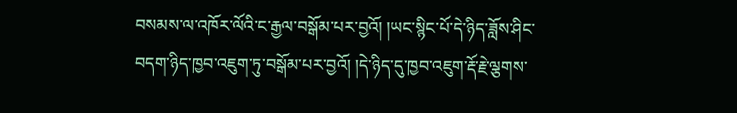བསམས་ལ་འཁོར་ལོའི་ང་རྒྱལ་བསྒོམ་པར་བྱའོ། །ཡང་སྙིང་པོ་དེ་ཉིད་ཟློས་ཤིང་བདག་ཉིད་ཁྱབ་འཇུག་ཏུ་བསྒོམ་པར་བྱའོ། །དེ་ཉིད་དུ་ཁྱབ་འཇུག་རྡོ་རྗེ་ལྕགས་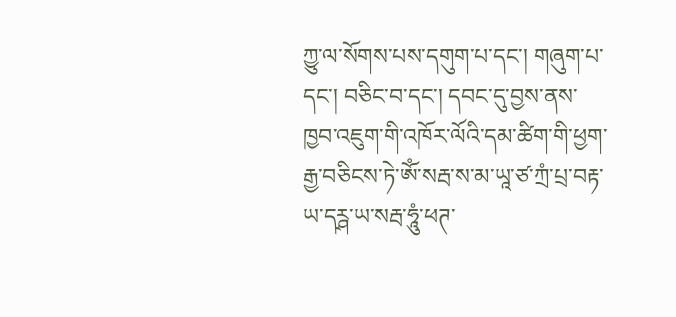ཀྱུ་ལ་སོགས་པས་དགུག་པ་དང་། གཞུག་པ་དང་། བཅིང་བ་དང་། དབང་དུ་བྱས་ནས་ཁྱབ་འཇུག་གི་འཁོར་ལོའི་དམ་ཚིག་གི་ཕྱག་རྒྱ་བཅིངས་ཏེ་ཨོཾ་སརྦ་ས་མ་ཡཱ་ཙ་ཀྲཾ་པྲ་བརྟ་ཡ་དཪྴ་ཡ་སརྦ་ཧཱུཾ་ཕཊ་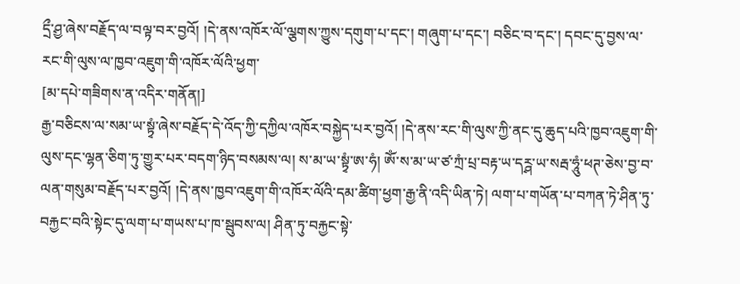དྲྀ་ཤྱ་ཞེས་བརྗོད་ལ་བལྟ་བར་བྱའོ། །དེ་ནས་འཁོར་ལོ་ལྕགས་ཀྱུས་དགུག་པ་དང་། གཞུག་པ་དང་། བཅིང་བ་དང་། དབང་དུ་བྱས་ལ་རང་གི་ལུས་ལ་ཁྱབ་འཇུག་གི་འཁོར་ལོའི་ཕྱག་
[མ་དཔེ་གཟིགས་ན་འདིར་གནོན།]
རྒྱ་བཅིངས་ལ་སམ་ཡ་སྟྭཾ་ཞེས་བརྗོད་དེ་འོད་ཀྱི་དཀྱིལ་འཁོར་བསྐྱེད་པར་བྱའོ། །དེ་ནས་རང་གི་ལུས་ཀྱི་ནང་དུ་ཆུད་པའི་ཁྱབ་འཇུག་གི་ལུས་དང་ལྷན་ཅིག་ཏུ་གྱུར་པར་བདག་ཉིད་བསམས་ལ། ས་མ་ཡ་སྟྭཾ་ཨ་ཧཾ། ཨོཾ་ས་མ་ཡ་ཙ་ཀྲཾ་པྲ་བརྟ་ཡ་དཪྴ་ཡ་སརྦ་ཧཱུཾ་ཕཊ་ཅེས་བྱ་བ་ལན་གསུམ་བརྗོད་པར་བྱའོ། །དེ་ནས་ཁྱབ་འཇུག་གི་འཁོར་ལོའི་དམ་ཚིག་ཕྱག་རྒྱ་ནི་འདི་ཡིན་ཏེ། ལག་པ་གཡོན་པ་བཀན་ཏེ་ཤིན་ཏུ་བརྐྱང་བའི་སྟེང་དུ་ལག་པ་གཡས་པ་ཁ་སྦུབས་ལ། ཤིན་ཏུ་བརྐྱང་སྟེ་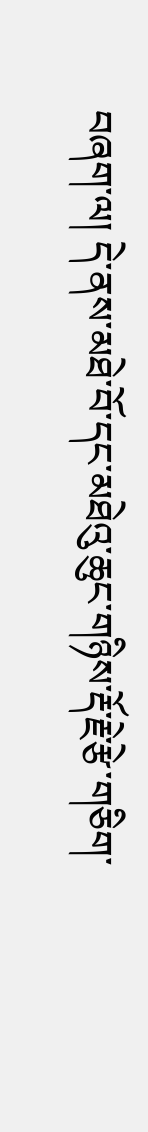བཞག་ལ། དེ་ནས་མཐེ་བོ་དང་མཐེའུ་ཆུང་གཉིས་རྡོ་རྗེ་རྩེ་གཅིག་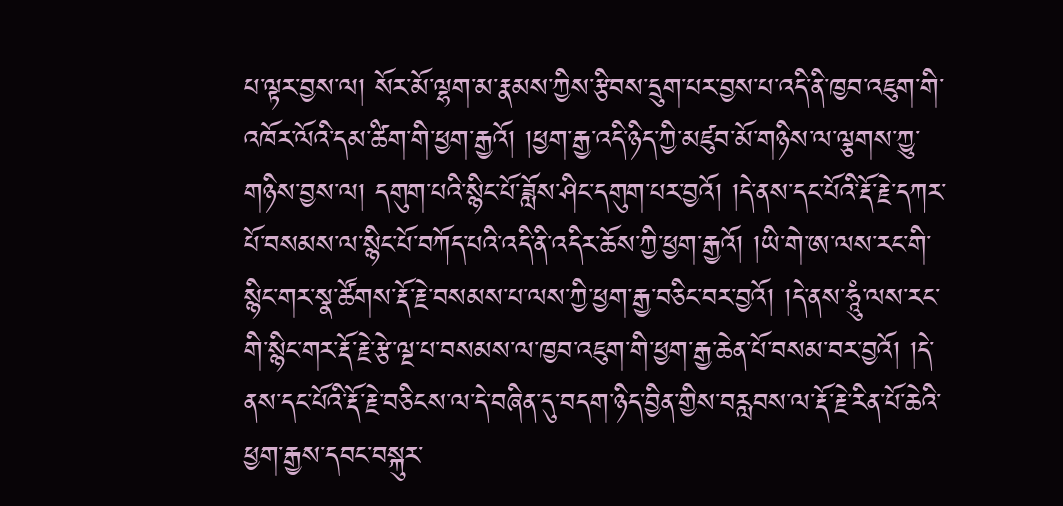པ་ལྟར་བྱས་ལ། སོར་མོ་ལྷག་མ་རྣམས་ཀྱིས་རྩིབས་དྲུག་པར་བྱས་པ་འདི་ནི་ཁྱབ་འཇུག་གི་འཁོར་ལོའི་དམ་ཚིག་གི་ཕྱག་རྒྱའོ། །ཕྱག་རྒྱ་འདི་ཉིད་ཀྱི་མཛུབ་མོ་གཉིས་ལ་ལྕགས་ཀྱུ་གཉིས་བྱས་ལ། དགུག་པའི་སྙིང་པོ་ཟློས་ཤིང་དགུག་པར་བྱའོ། །དེ་ནས་དང་པོའི་རྡོ་རྗེ་དཀར་པོ་བསམས་ལ་སྙིང་པོ་བཀོད་པའི་འདི་ནི་འདིར་ཆོས་ཀྱི་ཕྱག་རྒྱའོ། །ཡི་གེ་ཨ་ལས་རང་གི་སྙིང་གར་སྣ་ཚོགས་རྡོ་རྗེ་བསམས་པ་ལས་ཀྱི་ཕྱག་རྒྱ་བཅིང་བར་བྱའོ། །དེ་ནས་ཧཱུཾ་ལས་རང་གི་སྙིང་གར་རྡོ་རྗེ་རྩེ་ལྔ་པ་བསམས་ལ་ཁྱབ་འཇུག་གི་ཕྱག་རྒྱ་ཆེན་པོ་བསམ་བར་བྱའོ། །དེ་ནས་དང་པོའི་རྡོ་རྗེ་བཅིངས་ལ་དེ་བཞིན་དུ་བདག་ཉིད་བྱིན་གྱིས་བརླབས་ལ་རྡོ་རྗེ་རིན་པོ་ཆེའི་ཕྱག་རྒྱས་དབང་བསྐུར་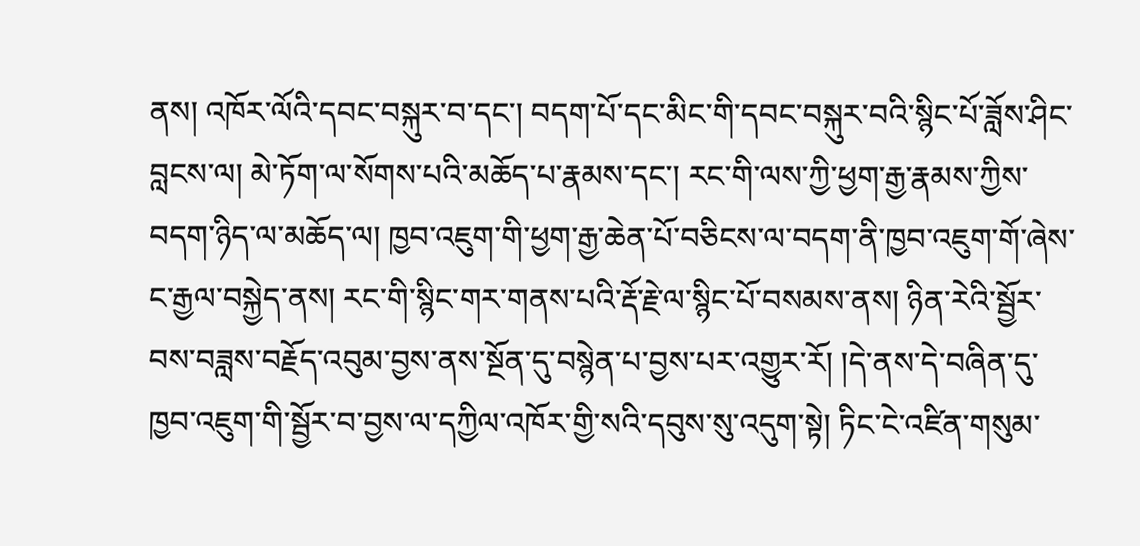ནས། འཁོར་ལོའི་དབང་བསྐུར་བ་དང་། བདག་པོ་དང་མིང་གི་དབང་བསྐུར་བའི་སྙིང་པོ་ཟློས་ཤིང་བླངས་ལ། མེ་ཏོག་ལ་སོགས་པའི་མཆོད་པ་རྣམས་དང་། རང་གི་ལས་ཀྱི་ཕྱག་རྒྱ་རྣམས་ཀྱིས་བདག་ཉིད་ལ་མཆོད་ལ། ཁྱབ་འཇུག་གི་ཕྱག་རྒྱ་ཆེན་པོ་བཅིངས་ལ་བདག་ནི་ཁྱབ་འཇུག་གོ་ཞེས་ང་རྒྱལ་བསྐྱེད་ནས། རང་གི་སྙིང་གར་གནས་པའི་རྡོ་རྗེ་ལ་སྙིང་པོ་བསམས་ནས། ཉིན་རེའི་སྦྱོར་བས་བཟླས་བརྗོད་འབུམ་བྱས་ནས་སྔོན་དུ་བསྙེན་པ་བྱས་པར་འགྱུར་རོ། །དེ་ནས་དེ་བཞིན་དུ་ཁྱབ་འཇུག་གི་སྦྱོར་བ་བྱས་ལ་དཀྱིལ་འཁོར་གྱི་སའི་དབུས་སུ་འདུག་སྟེ། ཏིང་ངེ་འཛིན་གསུམ་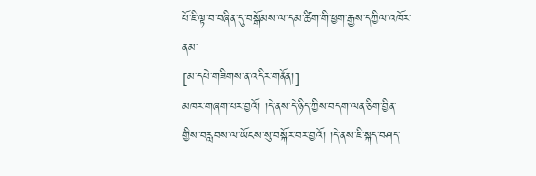པོ་ཇི་ལྟ་བ་བཞིན་དུ་བསྒོམས་ལ་དམ་ཚིག་གི་ཕྱག་རྒྱས་དཀྱིལ་འཁོར་ནམ་
[མ་དཔེ་གཟིགས་ན་འདིར་གནོན།]
མཁར་གཞག་པར་བྱའོ། །དེ་ནས་དེ་ཉིད་ཀྱིས་བདག་ལན་ཅིག་བྱིན་གྱིས་བརླབས་ལ་ཡོངས་སུ་བསྐོར་བར་བྱའོ། །དེ་ནས་ཇི་སྐད་བཤད་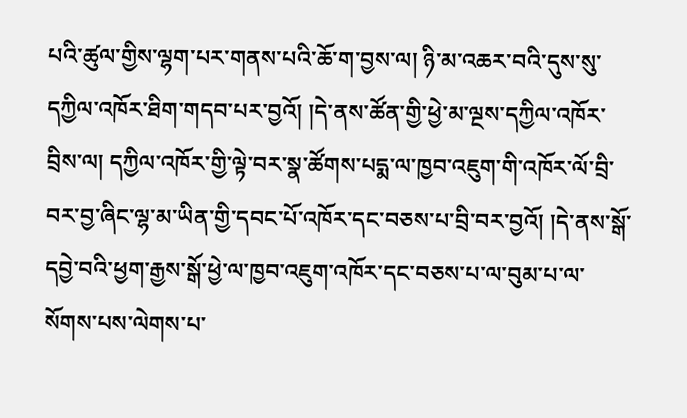པའི་ཚུལ་གྱིས་ལྷག་པར་གནས་པའི་ཆོ་ག་བྱས་ལ། ཉི་མ་འཆར་བའི་དུས་སུ་དཀྱིལ་འཁོར་ཐིག་གདབ་པར་བྱའོ། །དེ་ནས་ཚོན་གྱི་ཕྱེ་མ་ལྔས་དཀྱིལ་འཁོར་བྲིས་ལ། དཀྱིལ་འཁོར་གྱི་ལྟེ་བར་སྣ་ཚོགས་པདྨ་ལ་ཁྱབ་འཇུག་གི་འཁོར་ལོ་བྲི་བར་བྱ་ཞིང་ལྷ་མ་ཡིན་གྱི་དབང་པོ་འཁོར་དང་བཅས་པ་བྲི་བར་བྱའོ། །དེ་ནས་སྒོ་དབྱེ་བའི་ཕྱག་རྒྱས་སྒོ་ཕྱེ་ལ་ཁྱབ་འཇུག་འཁོར་དང་བཅས་པ་ལ་བུམ་པ་ལ་སོགས་པས་ལེགས་པ་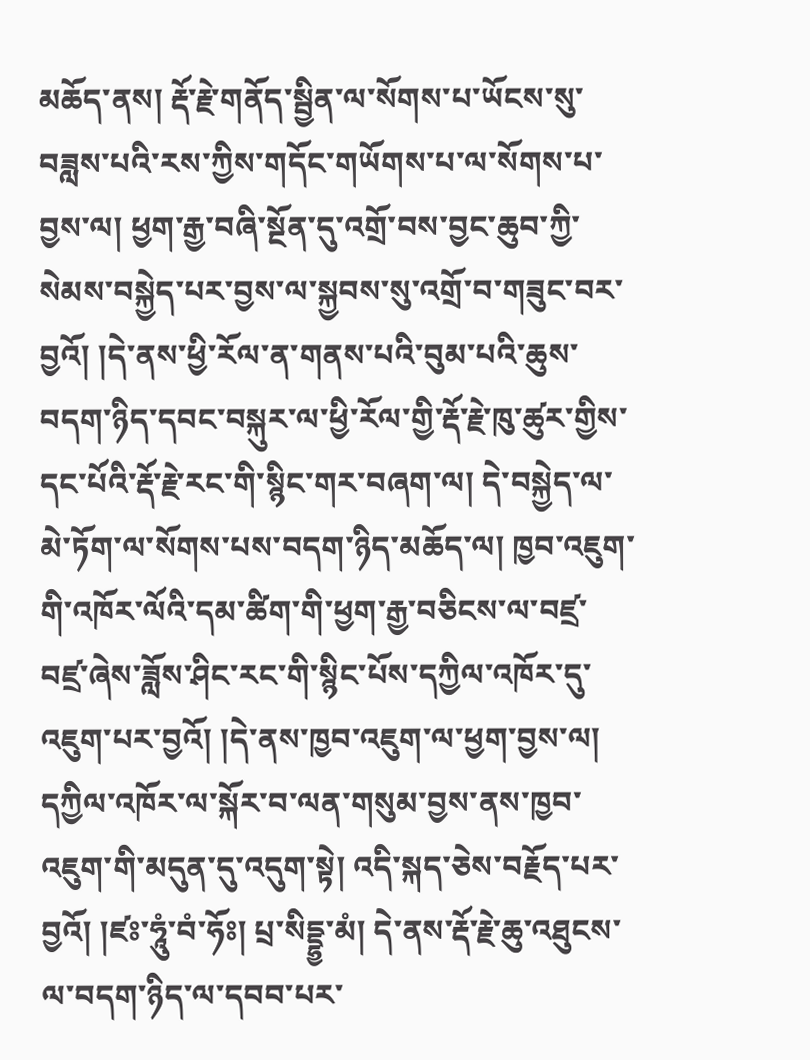མཆོད་ནས། རྡོ་རྗེ་གནོད་སྦྱིན་ལ་སོགས་པ་ཡོངས་སུ་བཟླས་པའི་རས་ཀྱིས་གདོང་གཡོགས་པ་ལ་སོགས་པ་བྱས་ལ། ཕྱག་རྒྱ་བཞི་སྔོན་དུ་འགྲོ་བས་བྱང་ཆུབ་ཀྱི་སེམས་བསྐྱེད་པར་བྱས་ལ་སྐྱབས་སུ་འགྲོ་བ་གཟུང་བར་བྱའོ། །དེ་ནས་ཕྱི་རོལ་ན་གནས་པའི་བུམ་པའི་ཆུས་བདག་ཉིད་དབང་བསྐུར་ལ་ཕྱི་རོལ་གྱི་རྡོ་རྗེ་ཁུ་ཚུར་གྱིས་དང་པོའི་རྡོ་རྗེ་རང་གི་སྙིང་གར་བཞག་ལ། དེ་བསྐྱེད་ལ་མེ་ཏོག་ལ་སོགས་པས་བདག་ཉིད་མཆོད་ལ། ཁྱབ་འཇུག་གི་འཁོར་ལོའི་དམ་ཚིག་གི་ཕྱག་རྒྱ་བཅིངས་ལ་བཛྲ་བཛྲ་ཞེས་ཟློས་ཤིང་རང་གི་སྙིང་པོས་དཀྱིལ་འཁོར་དུ་འཇུག་པར་བྱའོ། །དེ་ནས་ཁྱབ་འཇུག་ལ་ཕྱག་བྱས་ལ། དཀྱིལ་འཁོར་ལ་སྐོར་བ་ལན་གསུམ་བྱས་ནས་ཁྱབ་འཇུག་གི་མདུན་དུ་འདུག་སྟེ། འདི་སྐད་ཅེས་བརྗོད་པར་བྱའོ། །ཛཿ་ཧཱུཾ་བཾ་ཧོཿ། པྲ་སིདྡྷྱ་མཾ། དེ་ནས་རྡོ་རྗེ་ཆུ་འཐུངས་ལ་བདག་ཉིད་ལ་དབབ་པར་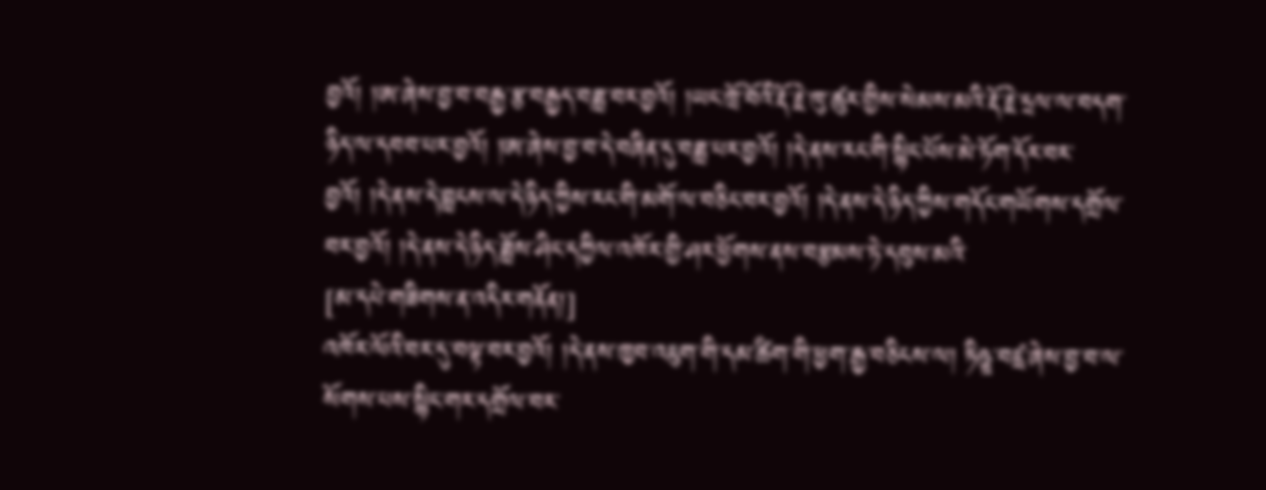བྱའོ། །ཨ་ཞེས་བྱ་བ་བརྒྱ་རྩ་བརྒྱད་བཟླ་བར་བྱའོ། །ཡང་ཁྲོ་བོའི་རྡོ་རྗེ་ཁུ་ཚུར་གྱིས་སེམས་མའི་རྡོ་རྗེ་དྲལ་ལ་བདག་ཉིད་ལ་དབབ་པར་བྱའོ། །ཨ་ཞེས་བྱ་བ་དེ་བཞིན་དུ་བཟླ་པར་བྱའོ། །དེ་ནས་རང་གི་སྙིང་པོས་མེ་ཏོག་དོར་བར་བྱའོ། །དེ་ནས་དེ་བླངས་ལ་དེ་ཉིད་ཀྱིས་རང་གི་མགོ་ལ་བཅིང་བར་བྱའོ། །དེ་ནས་དེ་ཉིད་ཀྱིས་གདོང་གཡོགས་དགྲོལ་བར་བྱའོ། །དེ་ནས་དེ་ཉིད་ཟློས་ཤིང་དཀྱིལ་འཁོར་གྱི་ཤར་ཕྱོགས་ནས་བརྩམས་ཏེ་དབུས་མའི་
[མ་དཔེ་གཟིགས་ན་འདིར་གནོན།]
འཁོར་ལོའི་བར་དུ་བལྟ་བར་བྱའོ། །དེ་ནས་ཁྱབ་འཇུག་གི་དམ་ཚིག་གི་ཕྱག་རྒྱ་བཅིངས་ལ། ཏིཥྛ་བཛྲ་ཞེས་བྱ་བ་ལ་སོགས་པས་སྙིང་གར་དགྲོལ་བར་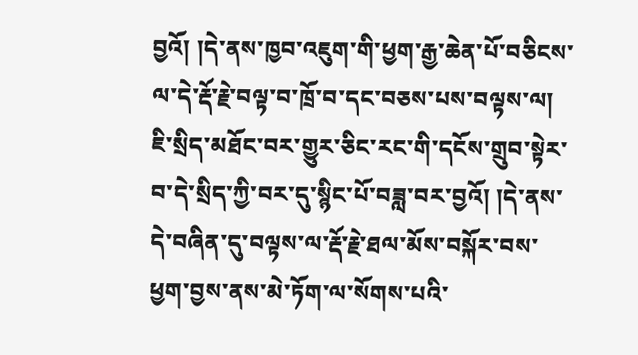བྱའོ། །དེ་ནས་ཁྱབ་འཇུག་གི་ཕྱག་རྒྱ་ཆེན་པོ་བཅིངས་ལ་དེ་རྡོ་རྗེ་བལྟ་བ་ཁྲོ་བ་དང་བཅས་པས་བལྟས་ལ། ཇི་སྲིད་མཐོང་བར་གྱུར་ཅིང་རང་གི་དངོས་གྲུབ་སྟེར་བ་དེ་སྲིད་ཀྱི་བར་དུ་སྙིང་པོ་བཟླ་བར་བྱའོ། །དེ་ནས་དེ་བཞིན་དུ་བལྟས་ལ་རྡོ་རྗེ་ཐལ་མོས་བསྐོར་བས་ཕྱག་བྱས་ནས་མེ་ཏོག་ལ་སོགས་པའི་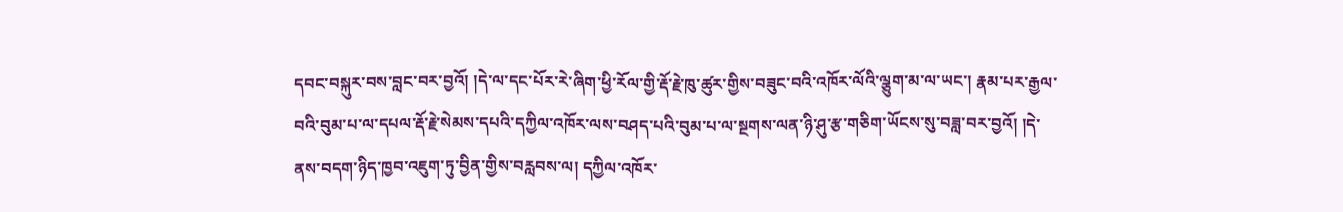དབང་བསྐུར་བས་བླང་བར་བྱའོ། །དེ་ལ་དང་པོར་རེ་ཞིག་ཕྱི་རོལ་གྱི་རྡོ་རྗེ་ཁུ་ཚུར་གྱིས་བཟུང་བའི་འཁོར་ལོའི་ལྕུག་མ་ལ་ཡང་། རྣམ་པར་རྒྱལ་བའི་བུམ་པ་ལ་དཔལ་རྡོ་རྗེ་སེམས་དཔའི་དཀྱིལ་འཁོར་ལས་བཤད་པའི་བུམ་པ་ལ་སྔགས་ལན་ཉི་ཤུ་རྩ་གཅིག་ཡོངས་སུ་བཟླ་བར་བྱའོ། །དེ་ནས་བདག་ཉིད་ཁྱབ་འཇུག་ཏུ་བྱིན་གྱིས་བརླབས་ལ། དཀྱིལ་འཁོར་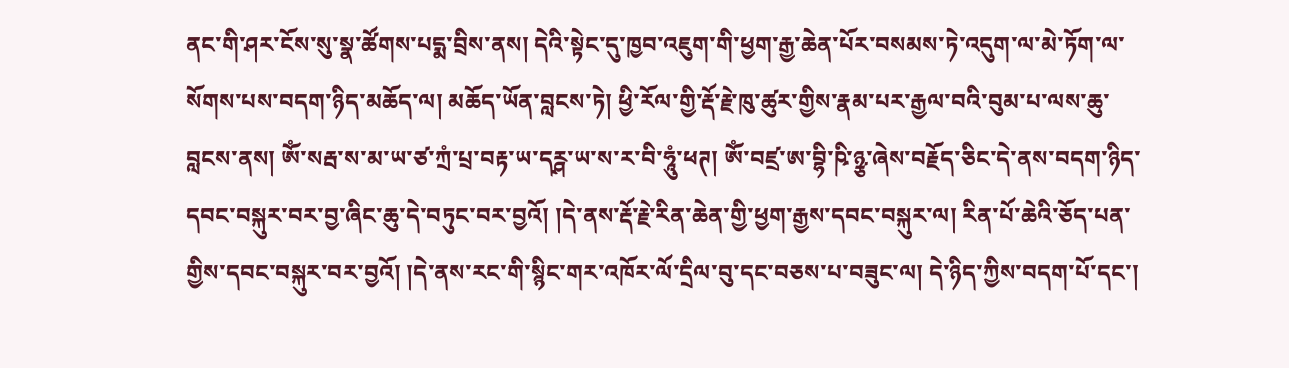ནང་གི་ཤར་ངོས་སུ་སྣ་ཚོགས་པདྨ་བྲིས་ནས། དེའི་སྟེང་དུ་ཁྱབ་འཇུག་གི་ཕྱག་རྒྱ་ཆེན་པོར་བསམས་ཏེ་འདུག་ལ་མེ་ཏོག་ལ་སོགས་པས་བདག་ཉིད་མཆོད་ལ། མཆོད་ཡོན་བླངས་ཏེ། ཕྱི་རོལ་གྱི་རྡོ་རྗེ་ཁུ་ཚུར་གྱིས་རྣམ་པར་རྒྱལ་བའི་བུམ་པ་ལས་ཆུ་བླངས་ནས། ཨོཾ་སརྦ་ས་མ་ཡ་ཙ་ཀྲཾ་པྲ་བརྟ་ཡ་དཪྴ་ཡ་ས་ར་བི་ཧཱུཾ་ཕཊ། ཨོཾ་བཛྲ་ཨ་བྷི་ཥི་ཉྩ་ཞེས་བརྗོད་ཅིང་དེ་ནས་བདག་ཉིད་དབང་བསྐུར་བར་བྱ་ཞིང་ཆུ་དེ་བཏུང་བར་བྱའོ། །དེ་ནས་རྡོ་རྗེ་རིན་ཆེན་གྱི་ཕྱག་རྒྱས་དབང་བསྐུར་ལ། རིན་པོ་ཆེའི་ཅོད་པན་གྱིས་དབང་བསྐུར་བར་བྱའོ། །དེ་ནས་རང་གི་སྙིང་གར་འཁོར་ལོ་དྲིལ་བུ་དང་བཅས་པ་བཟུང་ལ། དེ་ཉིད་ཀྱིས་བདག་པོ་དང་།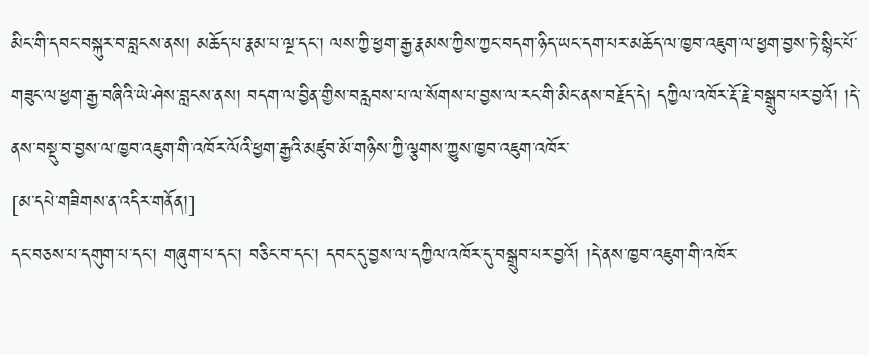མིང་གི་དབང་བསྐུར་བ་བླངས་ནས། མཆོད་པ་རྣམ་པ་ལྔ་དང་། ལས་ཀྱི་ཕྱག་རྒྱ་རྣམས་ཀྱིས་ཀྱང་བདག་ཉིད་ཡང་དག་པར་མཆོད་ལ་ཁྱབ་འཇུག་ལ་ཕྱག་བྱས་ཏེ་སྙིང་པོ་གཟུང་ལ་ཕྱག་རྒྱ་བཞིའི་ཡེ་ཤེས་བླངས་ནས། བདག་ལ་བྱིན་གྱིས་བརླབས་པ་ལ་སོགས་པ་བྱས་ལ་རང་གི་མིང་ནས་བརྗོད་དེ། དཀྱིལ་འཁོར་རྡོ་རྗེ་བསྒྲུབ་པར་བྱའོ། །དེ་ནས་བསྡུ་བ་བྱས་ལ་ཁྱབ་འཇུག་གི་འཁོར་ལོའི་ཕྱག་རྒྱའི་མཛུབ་མོ་གཉིས་ཀྱི་ལྕགས་ཀྱུས་ཁྱབ་འཇུག་འཁོར་
[མ་དཔེ་གཟིགས་ན་འདིར་གནོན།]
དང་བཅས་པ་དགུག་པ་དང་། གཞུག་པ་དང་། བཅིང་བ་དང་། དབང་དུ་བྱས་ལ་དཀྱིལ་འཁོར་དུ་བསྒྲུབ་པར་བྱའོ། །དེ་ནས་ཁྱབ་འཇུག་གི་འཁོར་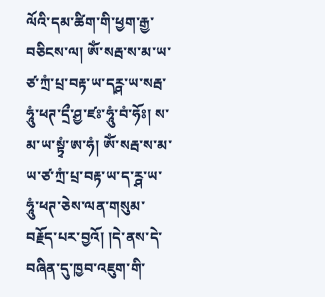ལོའི་དམ་ཚིག་གི་ཕྱག་རྒྱ་བཅིངས་ལ། ཨོཾ་སརྦ་ས་མ་ཡ་ཙ་ཀྲཾ་པྲ་བརྟ་ཡ་དཪྴ་ཡ་སརྦ་ཧཱུཾ་ཕཊ་དྲྀ་ཤྱ་ཛཿ་ཧཱུཾ་བཾ་ཧོཿ། ས་མ་ཡ་སྟྭཾ་ཨ་ཧཾ། ཨོཾ་སརྦ་ས་མ་ཡ་ཙ་ཀྲཾ་པྲ་བརྟ་ཡ་ད་ཪྴ་ཡ་ཧཱུཾ་ཕཊ་ཅེས་ལན་གསུམ་བརྗོད་པར་བྱའོ། །དེ་ནས་དེ་བཞིན་དུ་ཁྱབ་འཇུག་གི་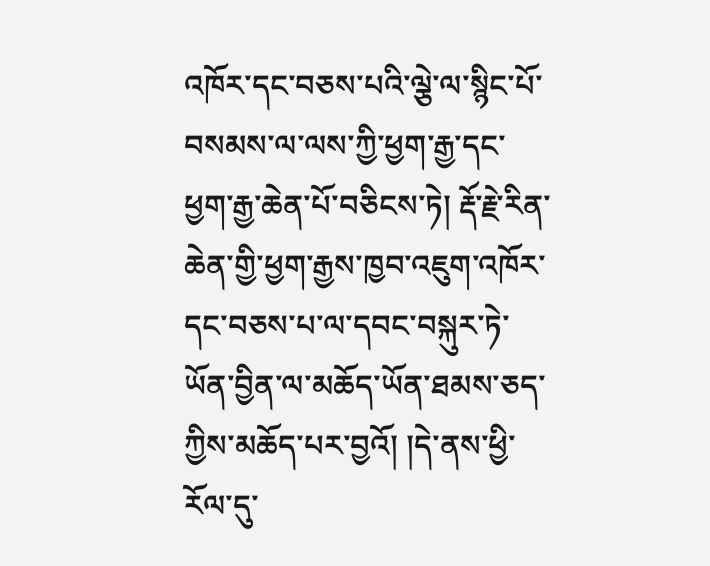འཁོར་དང་བཅས་པའི་ལྕེ་ལ་སྙིང་པོ་བསམས་ལ་ལས་ཀྱི་ཕྱག་རྒྱ་དང་ཕྱག་རྒྱ་ཆེན་པོ་བཅིངས་ཏེ། རྡོ་རྗེ་རིན་ཆེན་གྱི་ཕྱག་རྒྱས་ཁྱབ་འཇུག་འཁོར་དང་བཅས་པ་ལ་དབང་བསྐུར་ཏེ་ཡོན་བྱིན་ལ་མཆོད་ཡོན་ཐམས་ཅད་ཀྱིས་མཆོད་པར་བྱའོ། །དེ་ནས་ཕྱི་རོལ་དུ་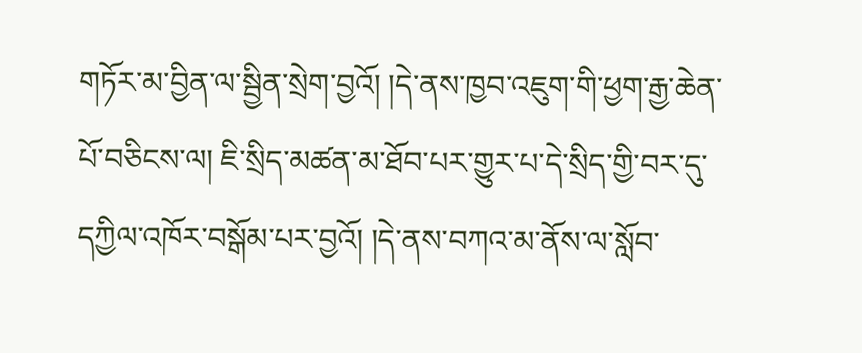གཏོར་མ་བྱིན་ལ་སྦྱིན་སྲེག་བྱའོ། །དེ་ནས་ཁྱབ་འཇུག་གི་ཕྱག་རྒྱ་ཆེན་པོ་བཅིངས་ལ། ཇི་སྲིད་མཚན་མ་ཐོབ་པར་གྱུར་པ་དེ་སྲིད་གྱི་བར་དུ་དཀྱིལ་འཁོར་བསྒོམ་པར་བྱའོ། །དེ་ནས་བཀའ་མ་ནོས་ལ་སློབ་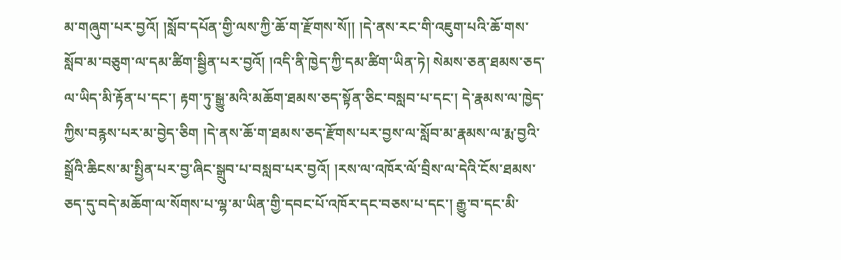མ་གཞུག་པར་བྱའོ། །སློབ་དཔོན་གྱི་ལས་ཀྱི་ཆོ་ག་རྫོགས་སོ།། །དེ་ནས་རང་གི་འཇུག་པའི་ཆོ་གས་སློབ་མ་བཅུག་ལ་དམ་ཚིག་སྦྱིན་པར་བྱའོ། །འདི་ནི་ཁྱེད་ཀྱི་དམ་ཚིག་ཡིན་ཏེ། སེམས་ཅན་ཐམས་ཅད་ལ་ཡིད་མི་རྟོན་པ་དང་། རྟག་ཏུ་སྒྱུ་མའི་མཆོག་ཐམས་ཅད་སྟོན་ཅིང་བསླབ་པ་དང་། དེ་རྣམས་ལ་ཁྱེད་ཀྱིས་བརྙས་པར་མ་བྱེད་ཅིག །དེ་ནས་ཆོ་ག་ཐམས་ཅད་རྫོགས་པར་བྱས་ལ་སློབ་མ་རྣམས་ལ་རྨ་བྱའི་སྒྲོའི་ཆིངས་མ་སྤྱིན་པར་བྱ་ཞིང་སྒྲུབ་པ་བསླབ་པར་བྱའོ། །རས་ལ་འཁོར་ལོ་བྲིས་ལ་དེའི་ངོས་ཐམས་ཅད་དུ་བདེ་མཆོག་ལ་སོགས་པ་ལྷ་མ་ཡིན་གྱི་དབང་པོ་འཁོར་དང་བཅས་པ་དང་། རྒྱུ་བ་དང་མི་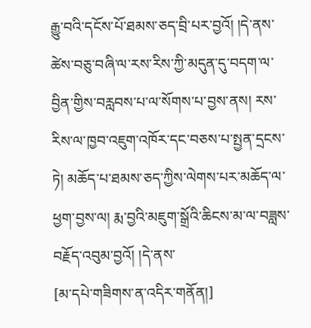རྒྱུ་བའི་དངོས་པོ་ཐམས་ཅད་བྲི་པར་བྱའོ། །དེ་ནས་ཚེས་བཅུ་བཞི་ལ་རས་རིས་ཀྱི་མདུན་དུ་བདག་ལ་བྱིན་གྱིས་བརླབས་པ་ལ་སོགས་པ་བྱས་ནས། རས་རིས་ལ་ཁྱབ་འཇུག་འཁོར་དང་བཅས་པ་སྤྱན་དྲངས་ཏེ། མཆོད་པ་ཐམས་ཅད་ཀྱིས་ལེགས་པར་མཆོད་ལ་ཕྱག་བྱས་ལ། རྨ་བྱའི་མཇུག་སྒྲོའི་ཆིངས་མ་ལ་བཟླས་བརྗོད་འབུམ་བྱའོ། །དེ་ནས་
[མ་དཔེ་གཟིགས་ན་འདིར་གནོན།]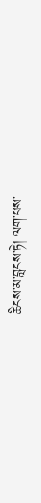ཆིངས་མ་བླངས་ཏེ། ལག་པས་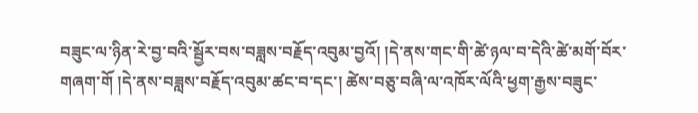བཟུང་ལ་ཉིན་རེ་བྱ་བའི་སྦྱོར་བས་བཟླས་བརྗོད་འབུམ་བྱའོ། །དེ་ནས་གང་གི་ཚེ་ཉལ་བ་དེའི་ཚེ་མགོ་བོར་གཞག་གོ །དེ་ནས་བཟླས་བརྗོད་འབུམ་ཚང་བ་དང་། ཚེས་བཅུ་བཞི་ལ་འཁོར་ལོའི་ཕྱག་རྒྱས་བཟུང་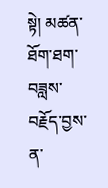སྟེ། མཚན་ཐོག་ཐག་བཟླས་བརྗོད་བྱས་ན་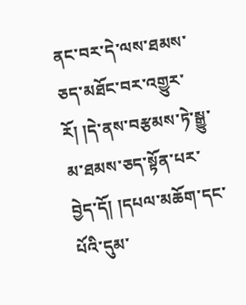ནང་བར་དེ་ལས་ཐམས་ཅད་མཐོང་བར་འགྱུར་རོ། །དེ་ནས་བརྩམས་ཏེ་སྒྱུ་མ་ཐམས་ཅད་སྟོན་པར་བྱེད་དོ། །དཔལ་མཆོག་དང་པོའི་དུམ་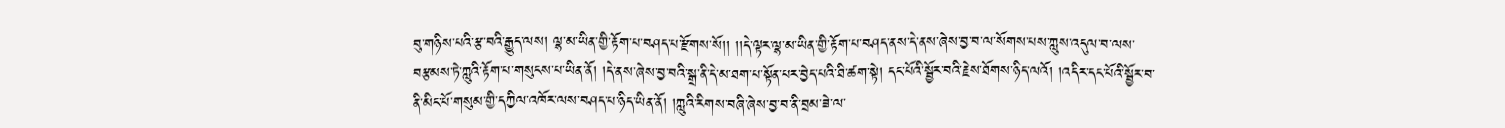བུ་གཉིས་པའི་རྩ་བའི་རྒྱུད་ལས། ལྷ་མ་ཡིན་གྱི་རྟོག་པ་བཤད་པ་རྫོགས་སོ།། །།དེ་ལྟར་ལྷ་མ་ཡིན་གྱི་རྟོག་པ་བཤད་ནས་དེ་ནས་ཞེས་བྱ་བ་ལ་སོགས་པས་ཀླུས་འདུལ་བ་ལས་བརྩམས་ཏེ་ཀླུའི་རྟོག་པ་གསུངས་པ་ཡིན་ནོ། །དེ་ནས་ཞེས་བྱ་བའི་སྒྲ་ནི་དེ་མ་ཐག་པ་སྟོན་པར་བྱེད་པའི་ཐི་ཚག་སྟེ། དང་པོའི་སྦྱོར་བའི་རྗེས་ཐོགས་ཉིད་ལའོ། །འདིར་དང་པོའི་སྦྱོར་བ་ནི་མིང་པོ་གསུམ་གྱི་དཀྱིལ་འཁོར་ལས་བཤད་པ་ཉིད་ཡིན་ནོ། །ཀླུའི་རིགས་བཞི་ཞེས་བྱ་བ་ནི་བྲམ་ཟེ་ལ་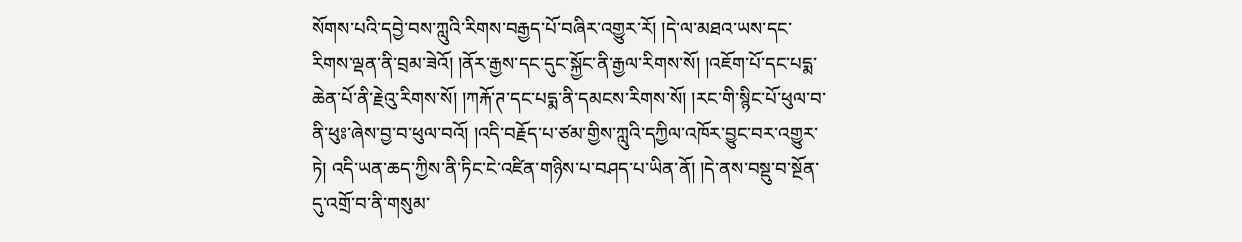སོགས་པའི་དབྱེ་བས་ཀླུའི་རིགས་བརྒྱད་པོ་བཞིར་འགྱུར་རོ། །དེ་ལ་མཐའ་ཡས་དང་རིགས་ལྡན་ནི་བྲམ་ཟེའོ། །ནོར་རྒྱས་དང་དུང་སྐྱོང་ནི་རྒྱལ་རིགས་སོ། །འཇོག་པོ་དང་པདྨ་ཆེན་པོ་ནི་རྗེའུ་རིགས་སོ། །ཀརྐོ་ཊ་དང་པདྨ་ནི་དམངས་རིགས་སོ། །རང་གི་སྙིང་པོ་ཕུལ་བ་ནི་ཕུཿ་ཞེས་བྱ་བ་ཕུལ་བའོ། །འདི་བརྗོད་པ་ཙམ་གྱིས་ཀླུའི་དཀྱིལ་འཁོར་བྱུང་བར་འགྱུར་ཏེ། འདི་ཡན་ཆད་ཀྱིས་ནི་ཏིང་ངེ་འཛིན་གཉིས་པ་བཤད་པ་ཡིན་ནོ། །དེ་ནས་བསྡུ་བ་སྔོན་དུ་འགྲོ་བ་ནི་གསུམ་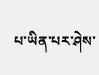པ་ཡིན་པར་ཤེས་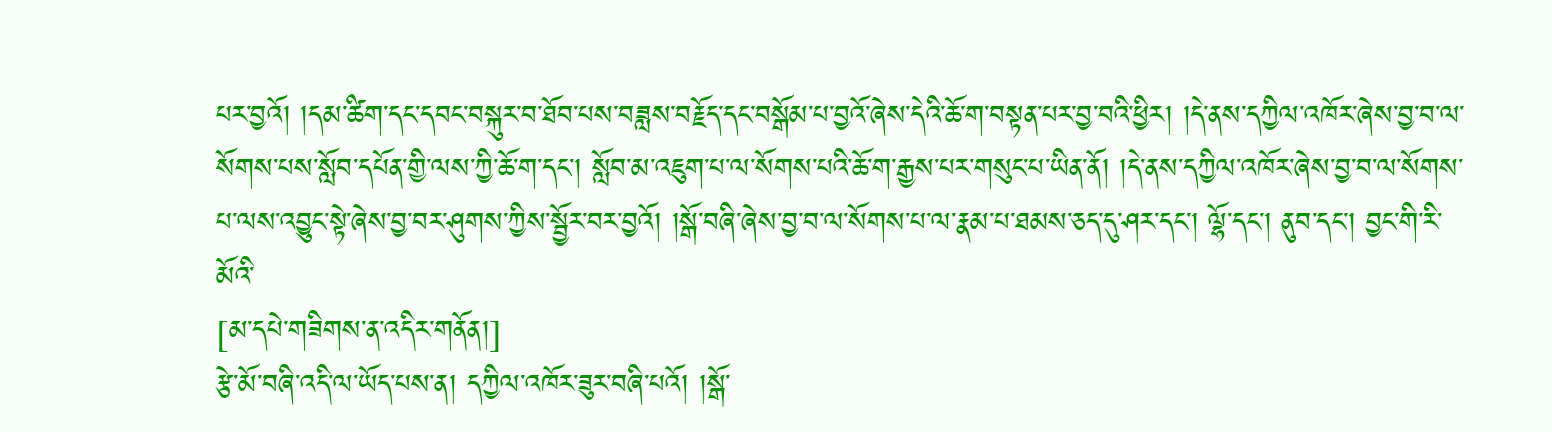པར་བྱའོ། །དམ་ཚིག་དང་དབང་བསྐུར་བ་ཐོབ་པས་བཟླས་བརྗོད་དང་བསྒོམ་པ་བྱའོ་ཞེས་དེའི་ཆོ་ག་བསྟན་པར་བྱ་བའི་ཕྱིར། །དེ་ནས་དཀྱིལ་འཁོར་ཞེས་བྱ་བ་ལ་སོགས་པས་སློབ་དཔོན་གྱི་ལས་ཀྱི་ཆོ་ག་དང་། སློབ་མ་འཇུག་པ་ལ་སོགས་པའི་ཆོ་ག་རྒྱས་པར་གསུང་པ་ཡིན་ནོ། །དེ་ནས་དཀྱིལ་འཁོར་ཞེས་བྱ་བ་ལ་སོགས་པ་ལས་འབྱུང་སྟེ་ཞེས་བྱ་བར་ཤུགས་ཀྱིས་སྦྱོར་བར་བྱའོ། །སྒོ་བཞི་ཞེས་བྱ་བ་ལ་སོགས་པ་ལ་རྣམ་པ་ཐམས་ཅད་དུ་ཤར་དང་། ལྷོ་དང་། ནུབ་དང་། བྱང་གི་རི་མོའི་
[མ་དཔེ་གཟིགས་ན་འདིར་གནོན།]
རྩེ་མོ་བཞི་འདི་ལ་ཡོད་པས་ན། དཀྱིལ་འཁོར་ཟུར་བཞི་པའོ། །སྒོ་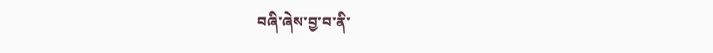བཞི་ཞེས་བྱ་བ་ནི་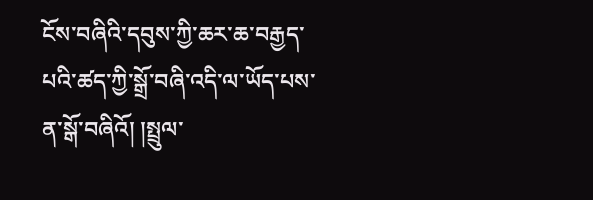ངོས་བཞིའི་དབུས་ཀྱི་ཆར་ཆ་བརྒྱད་པའི་ཚད་ཀྱི་སྒྲོ་བཞི་འདི་ལ་ཡོད་པས་ན་སྒོ་བཞིའོ། །སྤྲུལ་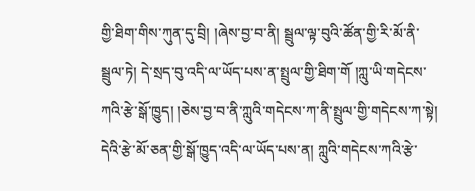གྱི་ཐིག་གིས་ཀུན་དུ་བྲི། །ཞེས་བྱ་བ་ནི། སྦྲུལ་ལྟ་བུའི་ཚོན་གྱི་རི་མོ་ནི་སྦྲུལ་ཏེ། དེ་སྲད་བུ་འདི་ལ་ཡོད་པས་ན་སྤྲུལ་གྱི་ཐིག་གོ །ཀླུ་ཡི་གདེངས་ཀའི་རྩེ་སྒོ་ཁྱུད། །ཅེས་བྱ་བ་ནི་ཀླུའི་གདེངས་ཀ་ནི་སྤྲུལ་གྱི་གདེངས་ཀ་སྟེ། དེའི་རྩེ་མོ་ཅན་གྱི་སྒོ་ཁྱུད་འདི་ལ་ཡོད་པས་ན། ཀླུའི་གདེངས་ཀའི་རྩེ་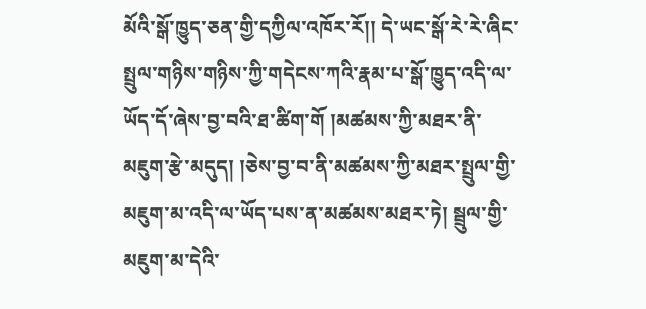མོའི་སྒོ་ཁྱུད་ཅན་གྱི་དཀྱིལ་འཁོར་རོ།། དེ་ཡང་སྒོ་རེ་རེ་ཞིང་སྤྲུལ་གཉིས་གཉིས་ཀྱི་གདེངས་ཀའི་རྣམ་པ་སྒོ་ཁྱུད་འདི་ལ་ཡོད་དོ་ཞེས་བྱ་བའི་ཐ་ཚིག་གོ །མཚམས་ཀྱི་མཐར་ནི་མཇུག་རྩེ་མདུད། །ཅེས་བྱ་བ་ནི་མཚམས་ཀྱི་མཐར་སྤྲུལ་གྱི་མཇུག་མ་འདི་ལ་ཡོད་པས་ན་མཚམས་མཐར་ཏེ། སྦྲུལ་གྱི་མཇུག་མ་དེའི་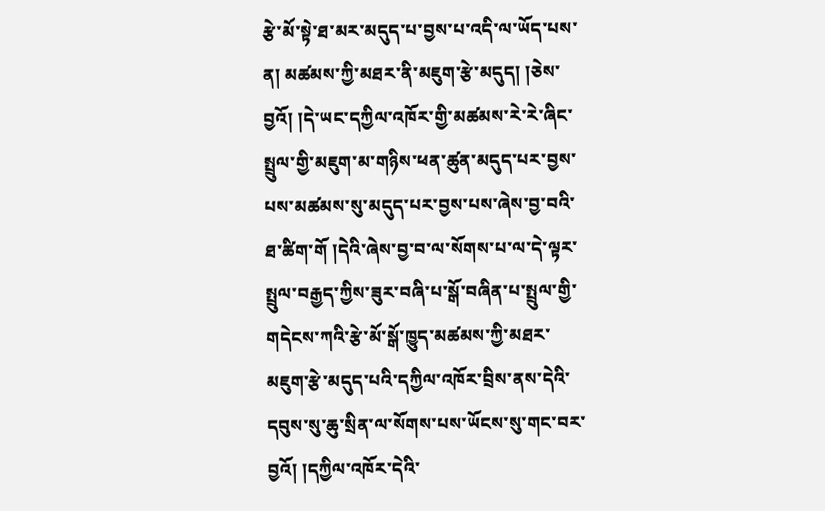རྩེ་མོ་སྟེ་ཐ་མར་མདུད་པ་བྱས་པ་འདི་ལ་ཡོད་པས་ན། མཚམས་ཀྱི་མཐར་ནི་མཇུག་རྩེ་མདུད། །ཅེས་བྱའོ། །དེ་ཡང་དཀྱིལ་འཁོར་གྱི་མཚམས་རེ་རེ་ཞིང་སྤྲུལ་གྱི་མཇུག་མ་གཉིས་ཕན་ཚུན་མདུད་པར་བྱས་པས་མཚམས་སུ་མདུད་པར་བྱས་པས་ཞེས་བྱ་བའི་ཐ་ཚིག་གོ །དེའི་ཞེས་བྱ་བ་ལ་སོགས་པ་ལ་དེ་ལྟར་སྤྲུལ་བརྒྱད་ཀྱིས་ཟུར་བཞི་པ་སྒོ་བཞིན་པ་སྤྲུལ་གྱི་གདེངས་ཀའི་རྩེ་མོ་སྒོ་ཁྱུད་མཚམས་ཀྱི་མཐར་མཇུག་རྩེ་མདུད་པའི་དཀྱིལ་འཁོར་བྲིས་ནས་དེའི་དབུས་སུ་ཆུ་སྲིན་ལ་སོགས་པས་ཡོངས་སུ་གང་བར་བྱའོ། །དཀྱིལ་འཁོར་དེའི་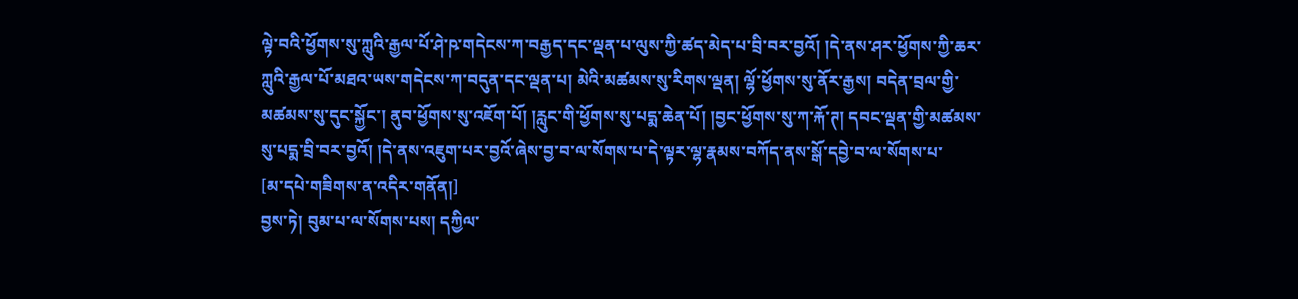ལྟེ་བའི་ཕྱོགས་སུ་ཀླུའི་རྒྱལ་པོ་ཤེ་ཥ་གདེངས་ཀ་བརྒྱད་དང་ལྡན་པ་ལུས་ཀྱི་ཚད་མེད་པ་བྲི་བར་བྱའོ། །དེ་ནས་ཤར་ཕྱོགས་ཀྱི་ཆར་ཀླུའི་རྒྱལ་པོ་མཐའ་ཡས་གདེངས་ཀ་བདུན་དང་ལྡན་པ། མེའི་མཚམས་སུ་རིགས་ལྡན། ལྷོ་ཕྱོགས་སུ་ནོར་རྒྱས། བདེན་བྲལ་གྱི་མཚམས་སུ་དུང་སྐྱོང་། ནུབ་ཕྱོགས་སུ་འཇོག་པོ། །རླུང་གི་ཕྱོགས་སུ་པདྨ་ཆེན་པོ། །བྱང་ཕྱོགས་སུ་ཀ་རྐོ་ཊ། དབང་ལྡན་གྱི་མཚམས་སུ་པདྨ་བྲི་བར་བྱའོ། །དེ་ནས་འཇུག་པར་བྱའོ་ཞེས་བྱ་བ་ལ་སོགས་པ་དེ་ལྟར་ལྷ་རྣམས་བཀོད་ནས་སྒོ་དབྱེ་བ་ལ་སོགས་པ་
[མ་དཔེ་གཟིགས་ན་འདིར་གནོན།]
བྱས་ཏེ། བུམ་པ་ལ་སོགས་པས། དཀྱིལ་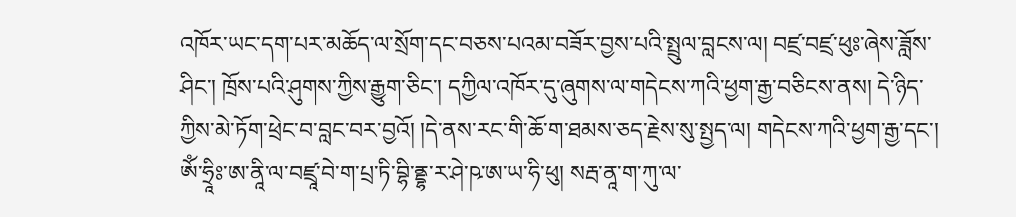འཁོར་ཡང་དག་པར་མཆོད་ལ་སྲོག་དང་བཅས་པའམ་བཟོར་བྱས་པའི་སྤྲུལ་བླངས་ལ། བཛྲ་བཛྲ་ཕུཿ་ཞེས་ཟློས་ཤིང་། ཁྲོས་པའི་ཤུགས་ཀྱིས་རྒྱུག་ཅིང་། དཀྱིལ་འཁོར་དུ་ཞུགས་ལ་གདེངས་ཀའི་ཕྱག་རྒྱ་བཅིངས་ནས། དེ་ཉིད་ཀྱིས་མེ་ཏོག་ཕྲེང་བ་བླང་བར་བྱའོ། །དེ་ནས་རང་གི་ཆོ་ག་ཐམས་ཅད་རྗེས་སུ་སྤྱད་ལ། གདེངས་ཀའི་ཕྱག་རྒྱ་དང་། ཨོཾ་ཧྲཱིཿ་ཨ་ནཱི་ལ་བཛྲཱ་བེ་ག་པྲ་ཏི་བྷི་ནྡྷ་ར་ཤེ་ཥ་ཨ་ཡ་ཧི་ཕུ། སརྦ་ནཱ་ག་ཀུ་ལ་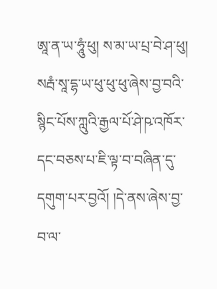ཨཱ་ན་ཡ་ཧཱུཾ་ཕུ། ས་མ་ཡ་པྲ་བེ་ཤ་ཕུ། སརྦཾ་སཱ་དྷ་ཡ་ཕུ་ཕུ་ཕུ་ཞེས་བྱ་བའི་སྙིང་པོས་ཀླུའི་རྒྱལ་པོ་ཤེ་ཥ་འཁོར་དང་བཅས་པ་ཇི་ལྟ་བ་བཞིན་དུ་དགུག་པར་བྱའོ། །དེ་ནས་ཞེས་བྱ་བ་ལ་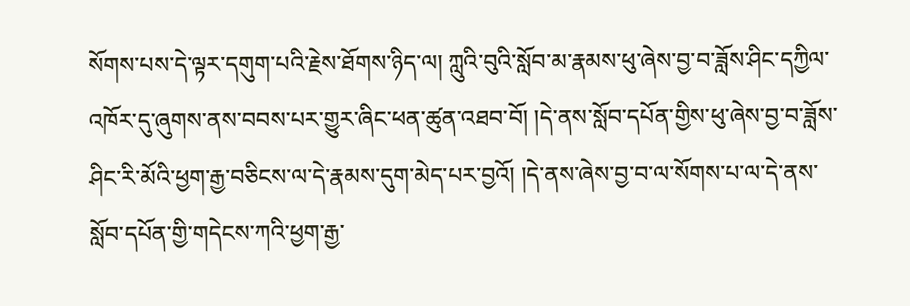སོགས་པས་དེ་ལྟར་དགུག་པའི་རྗེས་ཐོགས་ཉིད་ལ། ཀླུའི་བུའི་སློབ་མ་རྣམས་ཕུ་ཞེས་བྱ་བ་ཟློས་ཤིང་དཀྱིལ་འཁོར་དུ་ཞུགས་ནས་བབས་པར་གྱུར་ཞིང་ཕན་ཚུན་འཐབ་བོ། །དེ་ནས་སློབ་དཔོན་གྱིས་ཕུ་ཞེས་བྱ་བ་ཟློས་ཤིང་རི་མོའི་ཕྱག་རྒྱ་བཅིངས་ལ་དེ་རྣམས་དུག་མེད་པར་བྱའོ། །དེ་ནས་ཞེས་བྱ་བ་ལ་སོགས་པ་ལ་དེ་ནས་སློབ་དཔོན་གྱི་གདེངས་ཀའི་ཕྱག་རྒྱ་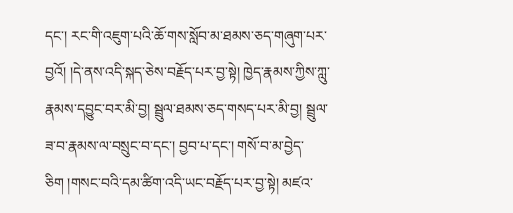དང་། རང་གི་འཇུག་པའི་ཆོ་གས་སློབ་མ་ཐམས་ཅད་གཞུག་པར་བྱའོ། །དེ་ནས་འདི་སྐད་ཅེས་བརྗོད་པར་བྱ་སྟེ། ཁྱེད་རྣམས་ཀྱིས་ཀླུ་རྣམས་དབྱུང་བར་མི་བྱ། སྦྲུལ་ཐམས་ཅད་གསད་པར་མི་བྱ། སྦྲུལ་ཟ་བ་རྣམས་ལ་བསྲུང་བ་དང་། བྱབ་པ་དང་། གསོ་བ་མ་བྱེད་ཅིག །གསང་བའི་དམ་ཚིག་འདི་ཡང་བརྗོད་པར་བྱ་སྟེ། མཛའ་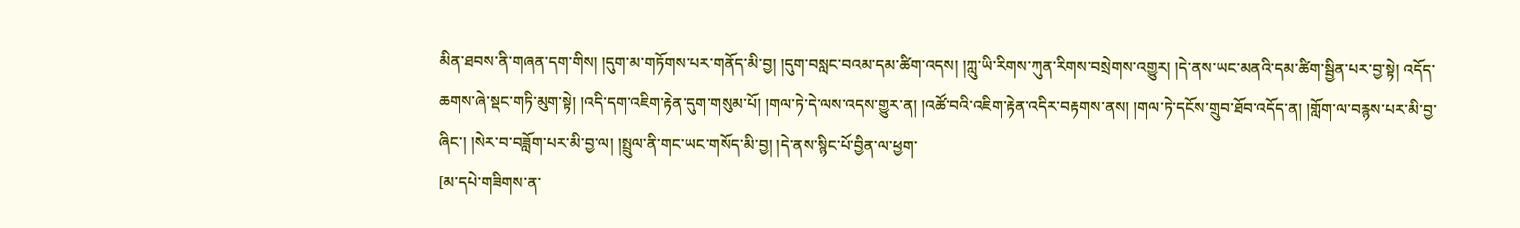མིན་ཐབས་ནི་གཞན་དག་གིས། །དུག་མ་གཏོགས་པར་གནོད་མི་བྱ། །དུག་བསླང་བའམ་དམ་ཚིག་འདས། །ཀླུ་ཡི་རིགས་ཀུན་རིགས་བསྲེགས་འགྱུར། །དེ་ནས་ཡང་མནའི་དམ་ཚིག་སྦྱིན་པར་བྱ་སྟེ། འདོད་ཆགས་ཞེ་སྡང་གཏི་མུག་སྟེ། །འདི་དག་འཇིག་རྟེན་དུག་གསུམ་པོ། །གལ་ཏེ་དེ་ལས་འདས་གྱུར་ན། །འཚོ་བའི་འཇིག་རྟེན་འདིར་བརྟགས་ནས། །གལ་ཏེ་དངོས་གྲུབ་ཐོབ་འདོད་ན། །གློག་ལ་བརྙས་པར་མི་བྱ་ཞིང་། །སེར་བ་བཟློག་པར་མི་བྱ་ལ། །སྤྲུལ་ནི་གང་ཡང་གསོད་མི་བྱ། །དེ་ནས་སྙིང་པོ་བྱིན་ལ་ཕྱག་
[མ་དཔེ་གཟིགས་ན་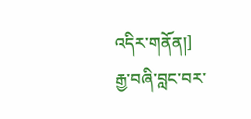འདིར་གནོན།]
རྒྱ་བཞི་བླང་བར་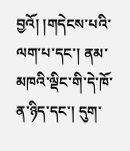བྱའོ། །གདེངས་པའི་ལག་པ་དང་། ནམ་མཁའི་ལྡིང་གི་དེ་ཁོ་ན་ཉིད་དང་། དུག་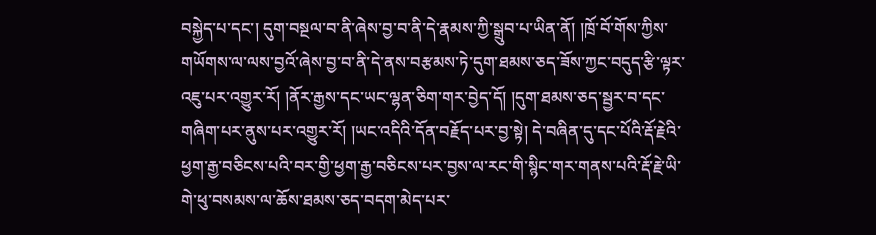བསྐྱེད་པ་དང་། དུག་བསྔལ་བ་ནི་ཞེས་བྱ་བ་ནི་དེ་རྣམས་ཀྱི་སྒྲུབ་པ་ཡིན་ནོ། །ཁྲོ་བོ་གོས་ཀྱིས་གཡོགས་ལ་ལས་བྱའོ་ཞེས་བྱ་བ་ནི་དེ་ནས་བརྩམས་ཏེ་དུག་ཐམས་ཅད་ཟོས་ཀྱང་བདུད་རྩི་ལྟར་འཇུ་པར་འགྱུར་རོ། །ནོར་རྒྱས་དང་ཡང་ལྷན་ཅིག་གར་བྱེད་དོ། །དུག་ཐམས་ཅད་སྦྱར་བ་དང་གཞིག་པར་ནུས་པར་འགྱུར་རོ། །ཡང་འདིའི་དོན་བརྗོད་པར་བྱ་སྟེ། དེ་བཞིན་དུ་དང་པོའི་རྡོ་རྗེའི་ཕྱག་རྒྱ་བཅིངས་པའི་བར་གྱི་ཕྱག་རྒྱ་བཅིངས་པར་བྱས་ལ་རང་གི་སྙིང་གར་གནས་པའི་རྡོ་རྗེ་ཡི་གེ་ཕུ་བསམས་ལ་ཆོས་ཐམས་ཅད་བདག་མེད་པར་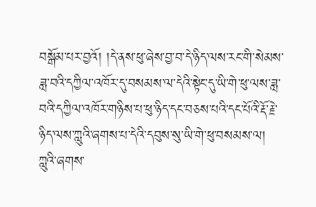བསྒོམ་པར་བྱའོ། །དེ་ནས་ཕུ་ཞེས་བྱ་བ་དེ་ཉིད་ལས་རང་གི་སེམས་ཟླ་བའི་དཀྱིལ་འཁོར་དུ་བསམས་ལ་དེའི་སྟེང་དུ་ཡི་གེ་ཕུ་ལས་ཟླ་བའི་དཀྱིལ་འཁོར་གཉིས་པ་ཕུ་ཉིད་དང་བཅས་པའི་དང་པོའི་རྡོ་རྗེ་ཉིད་ལས་ཀླུའི་ཞགས་པ་དེའི་དབུས་སུ་ཡི་གེ་ཕུ་བསམས་ལ། ཀླུའི་ཞགས་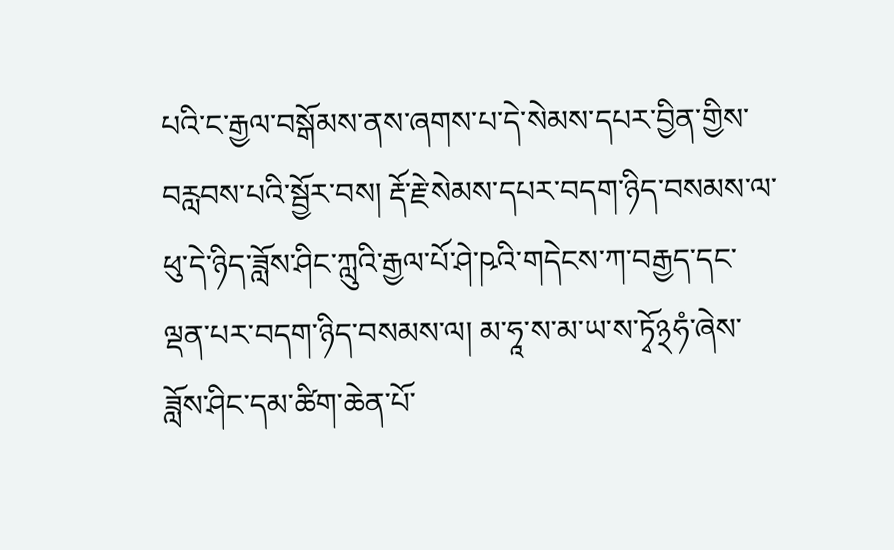པའི་ང་རྒྱལ་བསྒོམས་ནས་ཞགས་པ་དེ་སེམས་དཔར་བྱིན་གྱིས་བརླབས་པའི་སྦྱོར་བས། རྡོ་རྗེ་སེམས་དཔར་བདག་ཉིད་བསམས་ལ་ཕུ་དེ་ཉིད་ཟློས་ཤིང་ཀླུའི་རྒྱལ་པོ་ཤེ་ཥའི་གདེངས་ཀ་བརྒྱད་དང་ལྡན་པར་བདག་ཉིད་བསམས་ལ། མ་ཧཱ་ས་མ་ཡ་ས་ཏྭོ྅ཧཾ་ཞེས་ཟློས་ཤིང་དམ་ཚིག་ཆེན་པོ་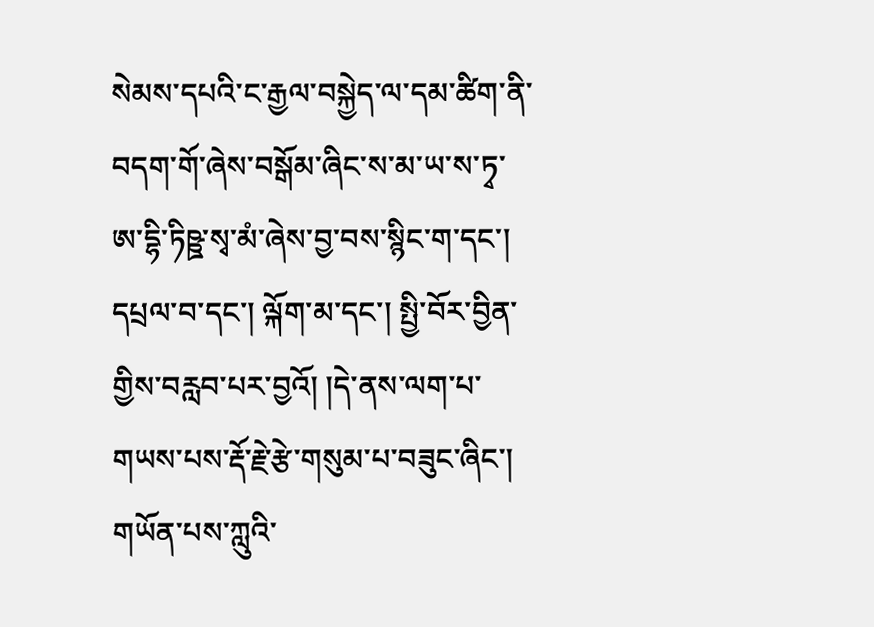སེམས་དཔའི་ང་རྒྱལ་བསྐྱེད་ལ་དམ་ཚིག་ནི་བདག་གོ་ཞེས་བསྒོམ་ཞིང་ས་མ་ཡ་ས་ཏྭ་ཨ་དྷི་ཏིཥྛ་སྭ་མཾ་ཞེས་བྱ་བས་སྙིང་ག་དང་། དཔྲལ་བ་དང་། ལྐོག་མ་དང་། སྤྱི་བོར་བྱིན་གྱིས་བརླབ་པར་བྱའོ། །དེ་ནས་ལག་པ་གཡས་པས་རྡོ་རྗེ་རྩེ་གསུམ་པ་བཟུང་ཞིང་། གཡོན་པས་ཀླུའི་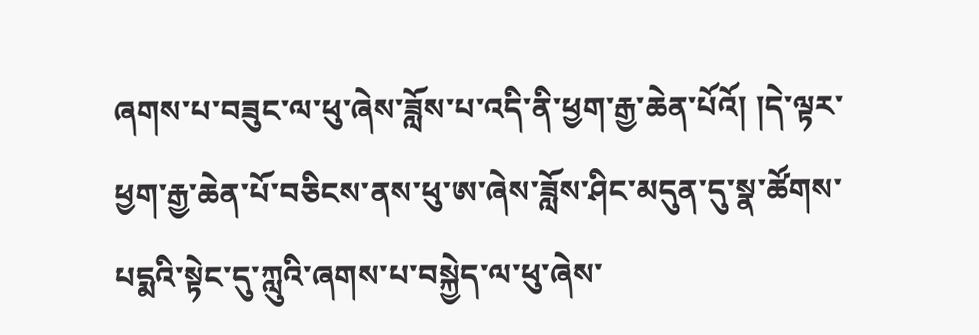ཞགས་པ་བཟུང་ལ་ཕུ་ཞེས་ཟློས་པ་འདི་ནི་ཕྱག་རྒྱ་ཆེན་པོའོ། །དེ་ལྟར་ཕྱག་རྒྱ་ཆེན་པོ་བཅིངས་ནས་ཕུ་ཨ་ཞེས་ཟློས་ཤིང་མདུན་དུ་སྣ་ཚོགས་པདྨའི་སྟེང་དུ་ཀླུའི་ཞགས་པ་བསྐྱེད་ལ་ཕུ་ཞེས་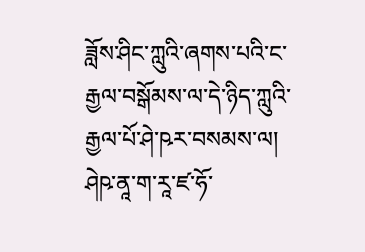ཟློས་ཤིང་ཀླུའི་ཞགས་པའི་ང་རྒྱལ་བསྒོམས་ལ་དེ་ཉིད་ཀླུའི་རྒྱལ་པོ་ཤེ་ཥར་བསམས་ལ། ཤེཥ་ནཱ་ག་རཱ་ཛ་ཧོ་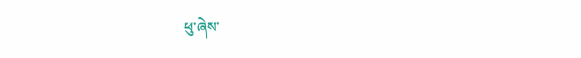ཕུ་ཞེས་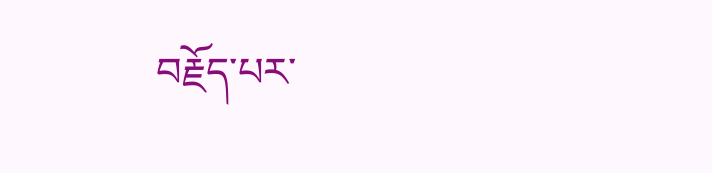བརྗོད་པར་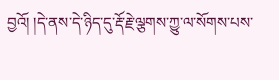བྱའོ། །དེ་ནས་དེ་ཉིད་དུ་རྡོ་རྗེ་ལྕགས་ཀྱུ་ལ་སོགས་པས་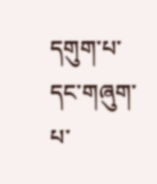དགུག་པ་དང་གཞུག་པ་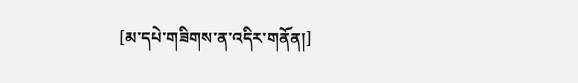[མ་དཔེ་གཟིགས་ན་འདིར་གནོན།]